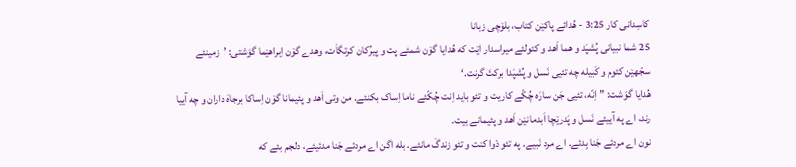کاسِدانی کار 3:25 - هُدائے پاکێن کتاب، بلۆچی زبانا
25 شما نبیانی پُشپَد و هما اَهد و کئولئے میراسدار اێت که هُدایا گۆن شمئے پت و پیرُکان کرتگاَت، وهدے گۆن اِبراهێما گوَشتی: ’زمینئے سجّهێن کئوم و کَبیله چه تئیی نَسل و پُشپَدا برکتَ گرنت.‘
هُدایا گوَشت: ”اِنّه، تئیی جَن سارَه چُکّے کاریت و تئو باید اِنت چُکّئے ناما اِساک بکنئے. من وتی اَهد و پئیمانا گۆن اِساکا برجاهَ داران و چه آییا رند، اے په آییئے نَسل و پَدرێچا اَبدمانێن اَهد و پئیمانے بیت.
نون اے مردئے جَنا بِدئے. اے مرد نَبیے. په تئو دْوا کنت و تئو زندگَ مانئے. بله اگن اے مردئے جَنا مدئیئے، دلجم بئے که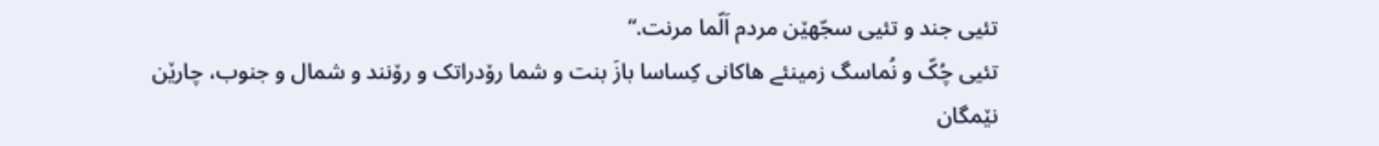تئیی جند و تئیی سجّهێن مردم اَلّما مرنت.“
تئیی چُکّ و نُماسگ زمینئے هاکانی کِساسا بازَ بنت و شما رۆدراتک و رۆنند و شمال و جنوب، چارێن نێمگان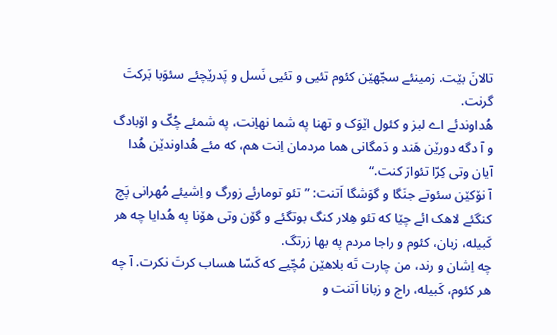تالانَ بێت. زمینئے سجّهێن کئوم تئیی و تئیی نَسل و پَدرێچئے سئوَبا بَرکتَ گرنت.
هُداوندئے اے لبز و کئول اێوَک و تهنا په شما نهاِنت، په شمئے چُکّ و اۆبادگ و آ دگه دورێن هَند و دَمگانی هما مردمان اِنت هم، که مئے هُداوندێن هُدا آیان وتی کِرّا تئوارَ کنت.“
آ نۆکێن سئوتے جنَگا و گوَشگا اَتنت: ”تئو تومارئے زورگ و اِشیئے مُهرانی پَچ کنگئے لاهک ائے چێا که تئو هِلار کنگ بوتگئے و گۆن وتی هۆنا په هُدایا چه هر کَبیله، زبان، کئوم و راجا مردم په بها زرتگ.
چه اِشان و رند، من چارت تَه بلاهێن مُچّیے که کَسّا هساب کرتَ نکرت. آ چه هر کئوم، کَبیله، راج و زبانا اَتنت و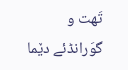تَهت و گوَرانڈئے دێما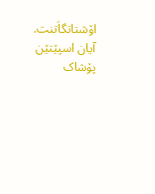اۆشتاتگاَتنت. آیان اسپێتێن پۆشاک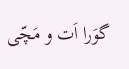گوَرا اَت و مَچّی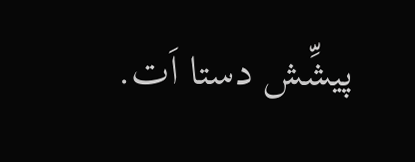پیشِّش دستا اَت.